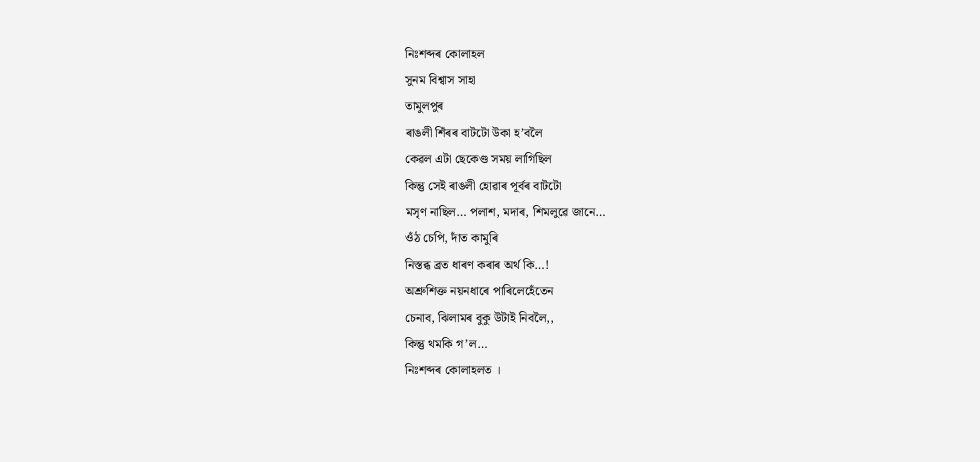নিঃশব্দৰ কোলাহল
সুনম বিশ্বাস সাহা
তামুলপুৰ
ৰাঙলী শিঁৰৰ বাটটো উকা হ’বলৈ
কেৱল এটা ছেকেণ্ড সময় লাগিছিল
কিন্তু সেই ৰাঙলী হোৱাৰ পূৰ্বৰ বাটটো
মসৃণ নাছিল… পলাশ, মদাৰ, শিমলুৱে জানে…
ওঁঠ চেপি, দাঁত কামুৰি
নিস্তব্ধ ব্ৰত ধাৰণ কৰাৰ অৰ্থ কি…!
অশ্রুশিক্ত নয়নধাৰে পাৰিলেহেঁতেন
চেনাব, ঝিলামৰ বুকু উটাই নিবলৈ,,
কিন্তু থমকি গ’ল…
নিঃশব্দৰ কোলাহলত ।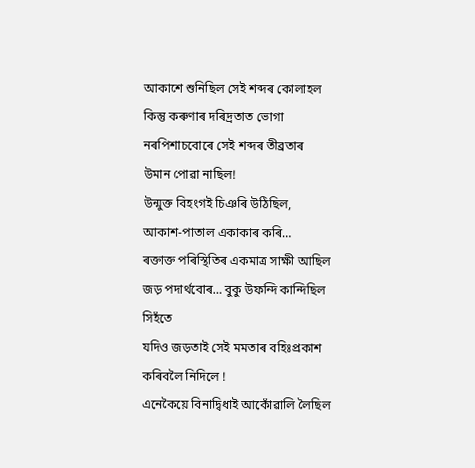আকাশে শুনিছিল সেই শব্দৰ কোলাহল
কিন্তু কৰুণাৰ দৰিদ্ৰতাত ভোগা
নৰপিশাচবোৰে সেই শব্দৰ তীব্ৰতাৰ
উমান পোৱা নাছিল!
উন্মুক্ত বিহংগই চিঞৰি উঠিছিল,
আকাশ-পাতাল একাকাৰ কৰি…
ৰক্তাক্ত পৰিস্থিতিৰ একমাত্র সাক্ষী আছিল
জড় পদার্থবোৰ… বুকু উফন্দি কান্দিছিল সিহঁতে
যদিও জড়তাই সেই মমতাৰ বহিঃপ্রকাশ
কৰিবলৈ নিদিলে !
এনেকৈয়ে বিনাদ্বিধাই আকোঁৱালি লৈছিল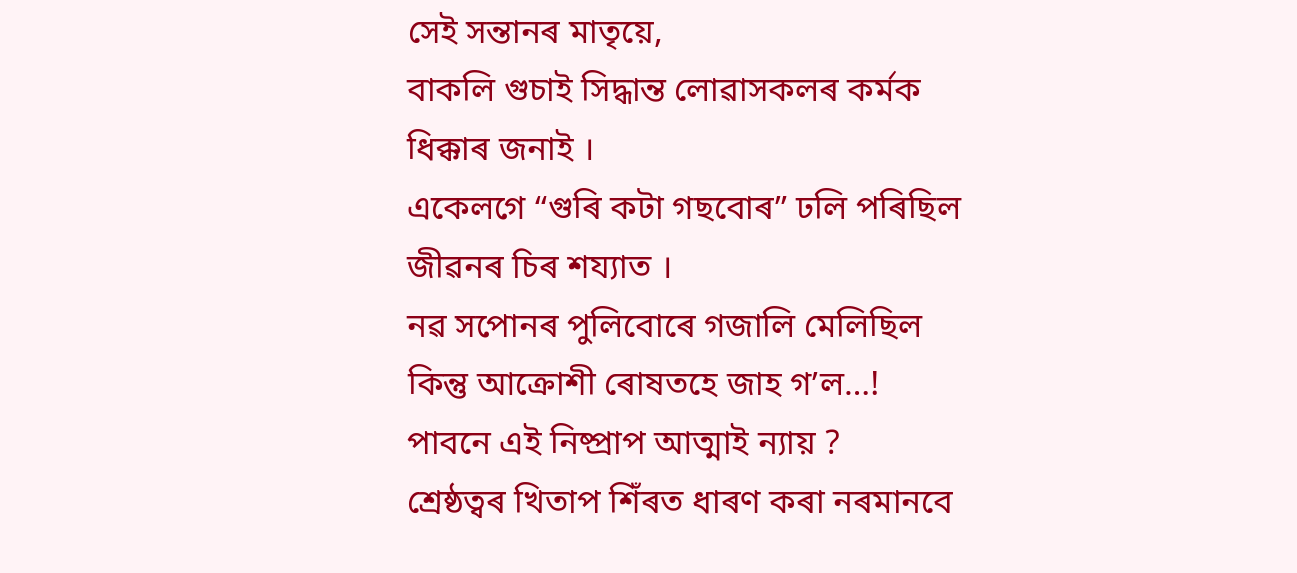সেই সন্তানৰ মাতৃয়ে,
বাকলি গুচাই সিদ্ধান্ত লোৱাসকলৰ কৰ্মক
ধিক্কাৰ জনাই ।
একেলগে “গুৰি কটা গছবোৰ” ঢলি পৰিছিল
জীৱনৰ চিৰ শয্যাত ।
নৱ সপোনৰ পুলিবোৰে গজালি মেলিছিল
কিন্তু আক্ৰোশী ৰোষতহে জাহ গ’ল…!
পাবনে এই নিষ্প্রাপ আত্মাই ন্যায় ?
শ্রেষ্ঠত্বৰ খিতাপ শিঁৰত ধাৰণ কৰা নৰমানবে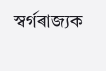স্বৰ্গৰাজ্যক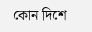কোন দিশে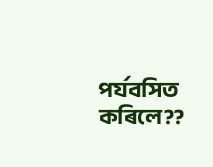পৰ্যবসিত কৰিলে??